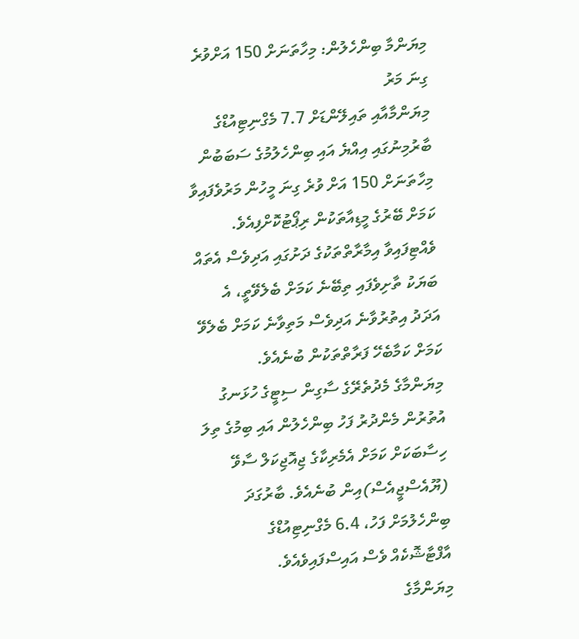މިޔަންމާ ބިންހެލުން: މިހާތަނަށް 150 އަށްވުރެ ގިނަ މަރު
މިޔަންމާއާއި ތައިލޭންޑަށް 7.7 މެގްނިޓިއުޑްގެ ބާރުމިނުގައި އިއްޔެ އައި ބިންހެލުމުގެ ސަބަބުން މިހާތަނަށް 150 އަށް ވުރެ ގިނަ މީހުން މަރުވެފައިވާ ކަމަށް ބޭރުގެ މީޑިއާތަކުން ރިޕޯޓުކޮށްފިއެވެ.
ވެއްޓިފައިވާ އިމާރާތްތަކުގެ ދަށުގައި އަދިވެސް އެތައް ބަޔަކު ތާށިވެފައި ތިބޭނެ ކަމަށް ބެލެވޭތީ، އެ އަދަދު އިތުރުވާނެ އަދިވެސް މަތިވާނެ ކަމަށް ބެލެވޭ ކަމަށް ކަމާބެހޭ ފަރާތްތަކުން ބުނެއެވެ.
މިޔަންމާގެ މެދުތެރޭގެ ސާގިން ސިޓީގެ ހުޅަނގު އުތުރުން މެންދުރު ފަހު ބިންހެލުން އައި ބިމުގެ ތިލަ ހިސާބަކަށް ކަމަށް އެމެރިކާގެ ޖިއޮޖިކަލް ސާވޭ (ޔޫއެސްޖީއެސް)އިން ބުނެއެވެ. ބާރުގަދަ ބިންހެލުމަށް ފަހު، 6.4 މެގްނިޓިއުޑްގެ އާފްޓާޝޮކެއް ވެސް އައިސްފައިވެއެވެ.
މިޔަންމާގެ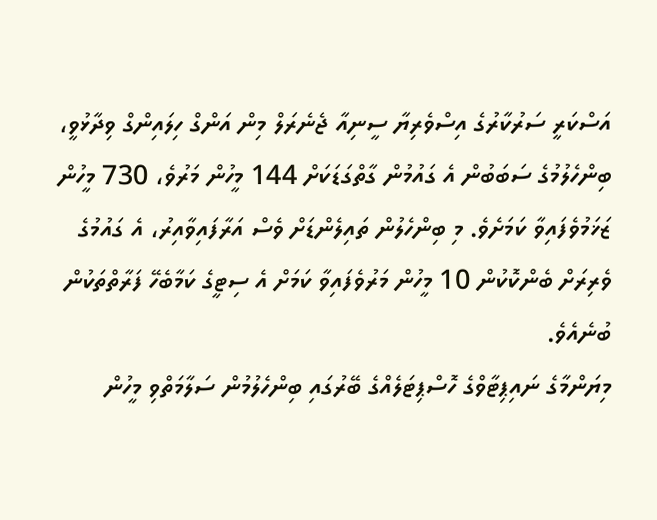އަސްކަރީ ސަރުކާރުގެ އިސްވެރިޔާ ސީނިއާ ޖެނެރަލް މިން އަންގް ހިލައިންގް ވިދާޅުވީ، ބިންހެލުމުގެ ސަބަބުން އެ ގައުމުން ގާތްގަޑަކަށް 144 މީހުން މަރުވެ، 730 މީހުން ޒަޚަމުވެފައިވާ ކަމަށެވެ. މި ބިންހެލުން ތައިލެންޑަށް ވެސް އަރާފައިވާއިރު، އެ ގައުމުގެ ވެރިރަށް ބެންކޮކުން 10 މީހުން މަރުވެފައިވާ ކަމަށް އެ ސިޓީގެ ކަމާބެހޭ ފަރާތްތަކުން ބުނެއެވެ.
މިޔަންމާގެ ނައިޕިޓާވްގެ ހޮސްޕިޓަލެއްގެ ބޭރުގައި ބިންހެލުމުން ސަލާމަތްވި މީހުން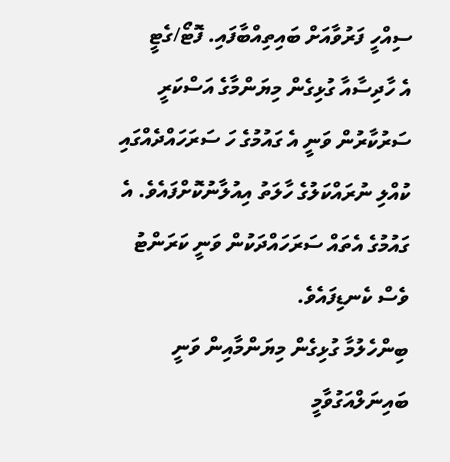ސިއްހީ ފަރުވާއަށް ބައިތިއްބާފައި. ފޮޓޯ/ގެޓީ
އެ ހާދިސާއާ ގުޅިގެން މިޔަންމާގެ އަސްކަރީ ސަރުކާރުން ވަނީ އެ ގައުމުގެ ހަ ސަރަހައްދެއްގައި ކުއްލި ނުރައްކަލުގެ ހާލަތު އިއުލާނުކޮށްފައެވެ. އެ ގައުމުގެ އެތައް ސަރަހައްދަކުން ވަނީ ކަރަންޓު ވެސް ކެނޑިފައެވެ.
ބިންހެލުމާ ގުޅިގެން މިޔަންމާއިން ވަނީ ބައިނަލްއަގުވާމީ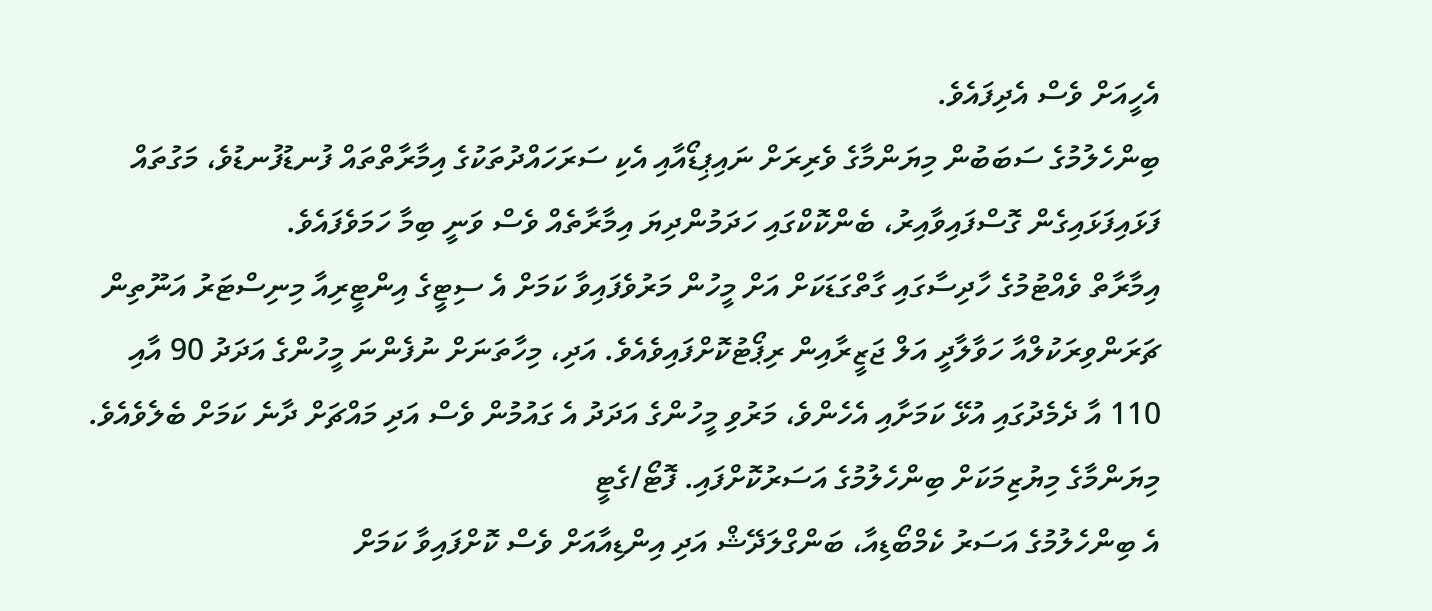އެހީއަށް ވެސް އެދިފައެވެ.
ބިންހެލުމުގެ ސަބަބުން މިޔަންމާގެ ވެރިރަށް ނައިޕިޑޯއާއި އެކި ސަރަހައްދުތަކުގެ އިމާރާތްތައް ފުނޑުފުނޑުވެ، މަގުތައް ފަޅައިފަޅައިގެން ގޮސްފައިވާއިރު، ބެންކޮކްގައި ހަދަމުންދިޔަ އިމާރާތެއް ވެސް ވަނީ ބިމާ ހަމަވެފައެވެ.
އިމާރާތް ވެއްޓުމުގެ ހާދިސާގައި ގާތްގަޑަކަށް އަށް މީހުން މަރުވެފައިވާ ކަމަށް އެ ސިޓީގެ އިންޓީރިއާ މިނިސްޓަރު އަނޫތިން ޗަރަންވިރަކުލްއާ ހަވާލާދީ އަލް ޖަޒީރާއިން ރިޕޯޓުކޮށްފައިވެއެވެ. އަދި، މިހާތަނަށް ނުފެންނަ މީހުންގެ އަދަދު 90 އާއި 110 އާ ދެމެދުގައި އުޅޭ ކަމަށާއި އެހެންވެ، މަރުވި މީހުންގެ އަދަދު އެ ގައުމުން ވެސް އަދި މައްޗަށް ދާނެ ކަމަށް ބެލެވެއެވެ.
މިޔަންމާގެ މިޔުޒިމަކަށް ބިންހެލުމުގެ އަސަރުކޮށްފައި. ފޮޓޯ/ގެޓީ
އެ ބިންހެލުމުގެ އަސަރު ކެމްބޯޑިއާ، ބަންގްލަދޭޝް އަދި އިންޑިއާއަށް ވެސް ކޮށްފައިވާ ކަމަށް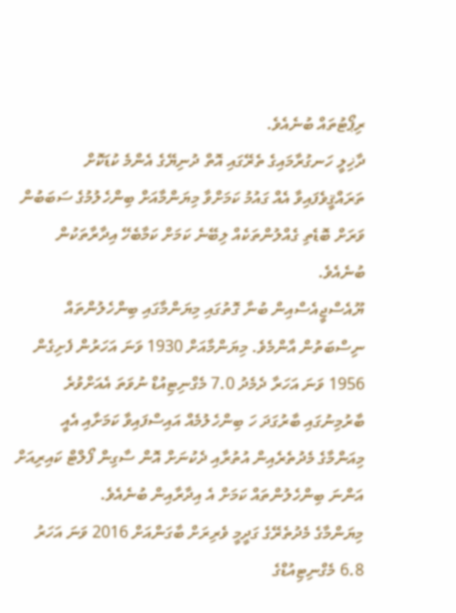ރިޕޯޓުތައް ބުނެއެވެ.
ދާޚިލީ ހަނގުރާމައިގެ ތެރޭގައި އޮތް ދުނިޔޭގެ އެންމެ ކުޑަކޮށް ތަރައްޤީވެފައިވާ އެއް ގައުމު ކަމަށްވާ މިޔަންމާއަށް ބިންހެލުމުގެ ސަބަބުން ވަރަށް ބޮޑެތި ގެއްލުންތަކެއް ލިބޭނެ ކަމަށް ކަމާބެހޭ އިދާރާތަކުން ބުނެއެވެ.
ޔޫއެސްޖީއެސްއިން ބުނާ ގޮތުގައި މިޔަންމާގައި ބިންހެލުންތައް ނިސްބަތުން އާންމެވެ. މިޔަންމާއަށް 1930 ވަނަ އަހަރުން ފެށިގެން 1956 ވަނަ އަހަރާ ދެމެދު 7.0 މެގްނިޓިއުޑް ނުވަތަ އެއަށްވުރެ ބާރުމިނުގައި ބާރުގަދަ ހަ ބިންހެލުމެއް އައިސްފައިވާ ކަމަށާއި އެއީ މިއަންމާގެ މެދުތެރެއިން އުތުރާއި ދެކުނަށް އޮން ސާގިން ފޯލްޓް ކައިރިއަށް އަންނަ ބިންހެލުންތައް ކަމަށް އެ އިދާރާއިން ބުނެއެވެ.
މިޔަންމާގެ މެދުތެރޭގެ ގަދީމީ ވެރިރަށް ބާގަންއަށް 2016 ވަނަ އަހަރު 6.8 މެގްނިޓިއުޑްގެ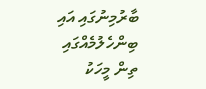ބާރުމިނުގައި އައި ބިންހެލުމެއްގައި ތިން މީހަކު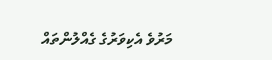މަރުވެ އެކިވަރުގެ ގެއްލުންތައް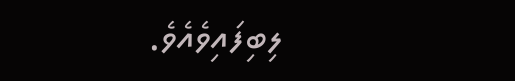ލިބިފައިވެއެވެ.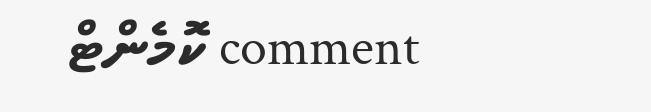comment ކޮމެންޓް